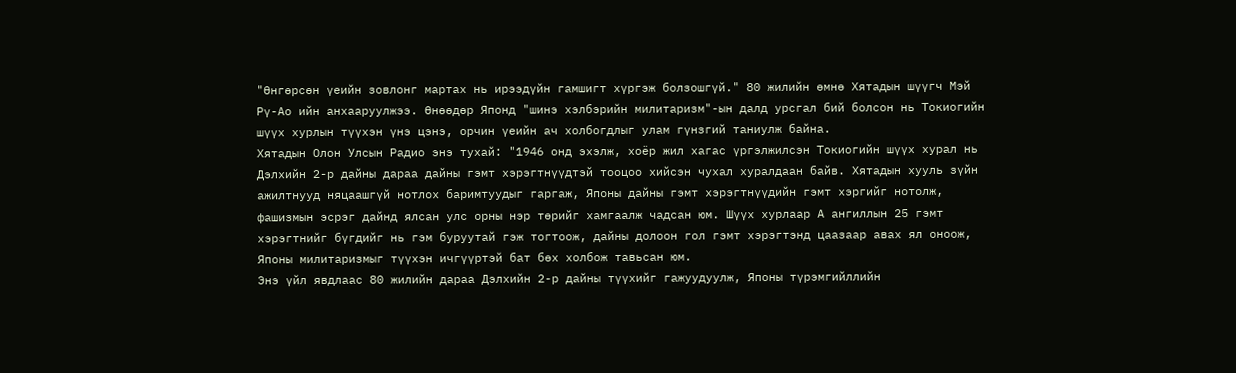"Өнгөрсөн үеийн зовлонг мартах нь ирээдүйн гамшигт хүргэж болзошгүй." 80 жилийн өмнө Хятадын шүүгч Мэй Рү-Ао ийн анхааруулжээ. Өнөөдөр Японд "шинэ хэлбэрийн милитаризм"-ын далд урсгал бий болсон нь Токиогийн шүүх хурлын түүхэн үнэ цэнэ, орчин үеийн ач холбогдлыг улам гүнзгий таниулж байна.
Хятадын Олон Улсын Радио энэ тухай: "1946 онд эхэлж, хоёр жил хагас үргэлжилсэн Токиогийн шүүх хурал нь Дэлхийн 2-р дайны дараа дайны гэмт хэрэгтнүүдтэй тооцоо хийсэн чухал хуралдаан байв. Хятадын хууль зүйн ажилтнууд няцаашгүй нотлох баримтуудыг гаргаж, Японы дайны гэмт хэрэгтнүүдийн гэмт хэргийг нотолж, фашизмын эсрэг дайнд ялсан улс орны нэр төрийг хамгаалж чадсан юм. Шүүх хурлаар А ангиллын 25 гэмт хэрэгтнийг бүгдийг нь гэм буруутай гэж тогтоож, дайны долоон гол гэмт хэрэгтэнд цаазаар авах ял оноож, Японы милитаризмыг түүхэн ичгүүртэй бат бөх холбож тавьсан юм.
Энэ үйл явдлаас 80 жилийн дараа Дэлхийн 2-р дайны түүхийг гажуудуулж, Японы түрэмгийллийн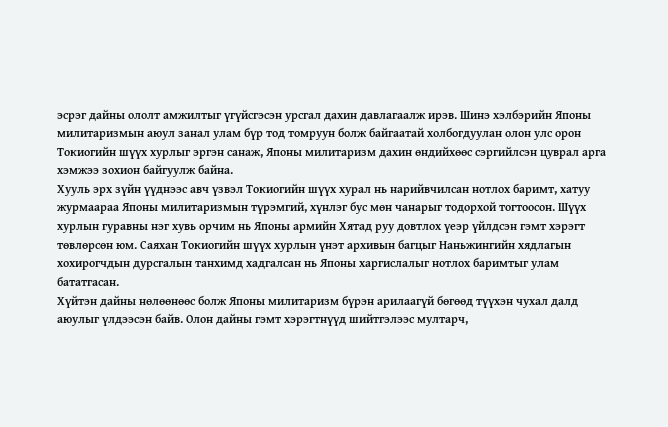эсрэг дайны ололт амжилтыг үгүйсгэсэн урсгал дахин давлагаалж ирэв. Шинэ хэлбэрийн Японы милитаризмын аюул занал улам бүр тод томруун болж байгаатай холбогдуулан олон улс орон Токиогийн шүүх хурлыг эргэн санаж, Японы милитаризм дахин өндийхөөс сэргийлсэн цуврал арга хэмжээ зохион байгуулж байна.
Хууль эрх зүйн үүднээс авч үзвэл Токиогийн шүүх хурал нь нарийвчилсан нотлох баримт, хатуу журмаараа Японы милитаризмын түрэмгий, хүнлэг бус мөн чанарыг тодорхой тогтоосон. Шүүх хурлын гуравны нэг хувь орчим нь Японы армийн Хятад руу довтлох үеэр үйлдсэн гэмт хэрэгт төвлөрсөн юм. Саяхан Токиогийн шүүх хурлын үнэт архивын багцыг Наньжингийн хядлагын хохирогчдын дурсгалын танхимд хадгалсан нь Японы харгислалыг нотлох баримтыг улам бататгасан.
Хүйтэн дайны нөлөөнөөс болж Японы милитаризм бүрэн арилаагүй бөгөөд түүхэн чухал далд аюулыг үлдээсэн байв. Олон дайны гэмт хэрэгтнүүд шийтгэлээс мултарч,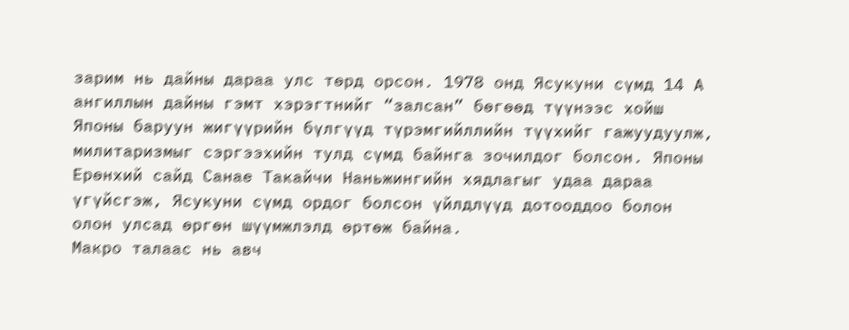зарим нь дайны дараа улс төрд орсон. 1978 онд Ясукуни сүмд 14 А ангиллын дайны гэмт хэрэгтнийг “залсан” бөгөөд түүнээс хойш Японы баруун жигүүрийн бүлгүүд түрэмгийллийн түүхийг гажуудуулж, милитаризмыг сэргээхийн тулд сүмд байнга зочилдог болсон. Японы Ерөнхий сайд Санае Такайчи Наньжингийн хядлагыг удаа дараа үгүйсгэж, Ясукуни сүмд ордог болсон үйлдлүүд дотооддоо болон олон улсад өргөн шүүмжлэлд өртөж байна.
Макро талаас нь авч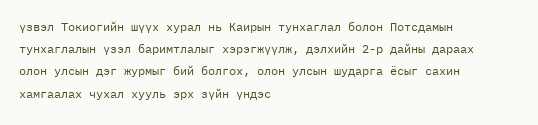үзвэл Токиогийн шүүх хурал нь Каирын тунхаглал болон Потсдамын тунхаглалын үзэл баримтлалыг хэрэгжүүлж, дэлхийн 2-р дайны дараах олон улсын дэг журмыг бий болгох, олон улсын шударга ёсыг сахин хамгаалах чухал хууль эрх зүйн үндэс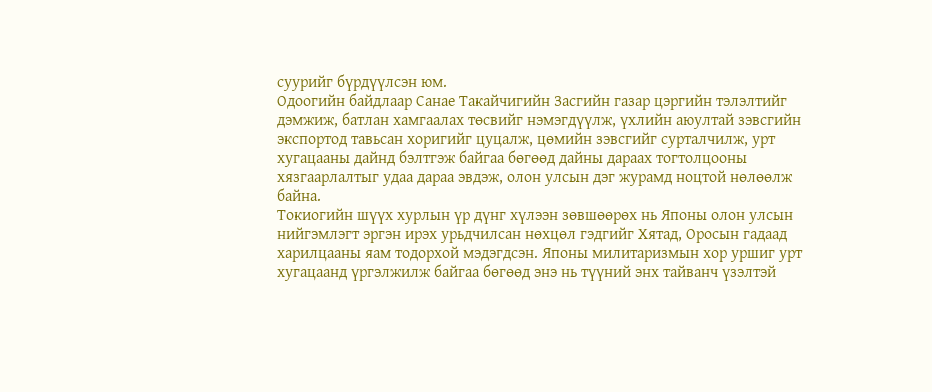суурийг бүрдүүлсэн юм.
Одоогийн байдлаар Санае Такайчигийн Засгийн газар цэргийн тэлэлтийг дэмжиж, батлан хамгаалах төсвийг нэмэгдүүлж, үхлийн аюултай зэвсгийн экспортод тавьсан хоригийг цуцалж, цөмийн зэвсгийг сурталчилж, урт хугацааны дайнд бэлтгэж байгаа бөгөөд дайны дараах тогтолцооны хязгаарлалтыг удаа дараа эвдэж, олон улсын дэг журамд ноцтой нөлөөлж байна.
Токиогийн шүүх хурлын үр дүнг хүлээн зөвшөөрөх нь Японы олон улсын нийгэмлэгт эргэн ирэх урьдчилсан нөхцөл гэдгийг Хятад, Оросын гадаад харилцааны яам тодорхой мэдэгдсэн. Японы милитаризмын хор уршиг урт хугацаанд үргэлжилж байгаа бөгөөд энэ нь түүний энх тайванч үзэлтэй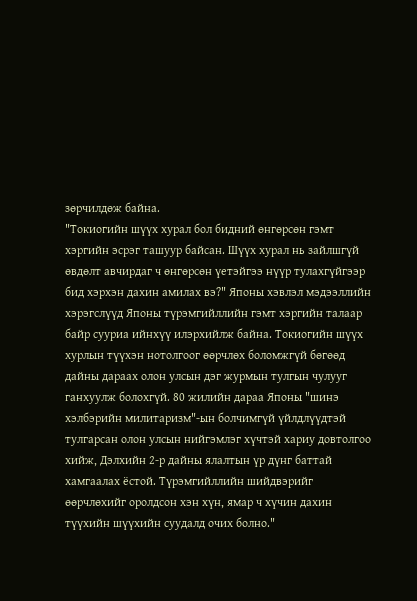зөрчилдөж байна.
"Токиогийн шүүх хурал бол бидний өнгөрсөн гэмт хэргийн эсрэг ташуур байсан. Шүүх хурал нь зайлшгүй өвдөлт авчирдаг ч өнгөрсөн үетэйгээ нүүр тулахгүйгээр бид хэрхэн дахин амилах вэ?" Японы хэвлэл мэдээллийн хэрэгслүүд Японы түрэмгийллийн гэмт хэргийн талаар байр сууриа ийнхүү илэрхийлж байна. Токиогийн шүүх хурлын түүхэн нотолгоог өөрчлөх боломжгүй бөгөөд дайны дараах олон улсын дэг журмын тулгын чулууг ганхуулж болохгүй. 80 жилийн дараа Японы "шинэ хэлбэрийн милитаризм"-ын болчимгүй үйлдлүүдтэй тулгарсан олон улсын нийгэмлэг хүчтэй хариу довтолгоо хийж, Дэлхийн 2-р дайны ялалтын үр дүнг баттай хамгаалах ёстой. Түрэмгийллийн шийдвэрийг өөрчлөхийг оролдсон хэн хүн, ямар ч хүчин дахин түүхийн шүүхийн суудалд очих болно."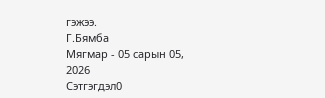гэжээ.
Г.Бямба
Мягмар - 05 сарын 05,
2026
Сэтгэгдэл0